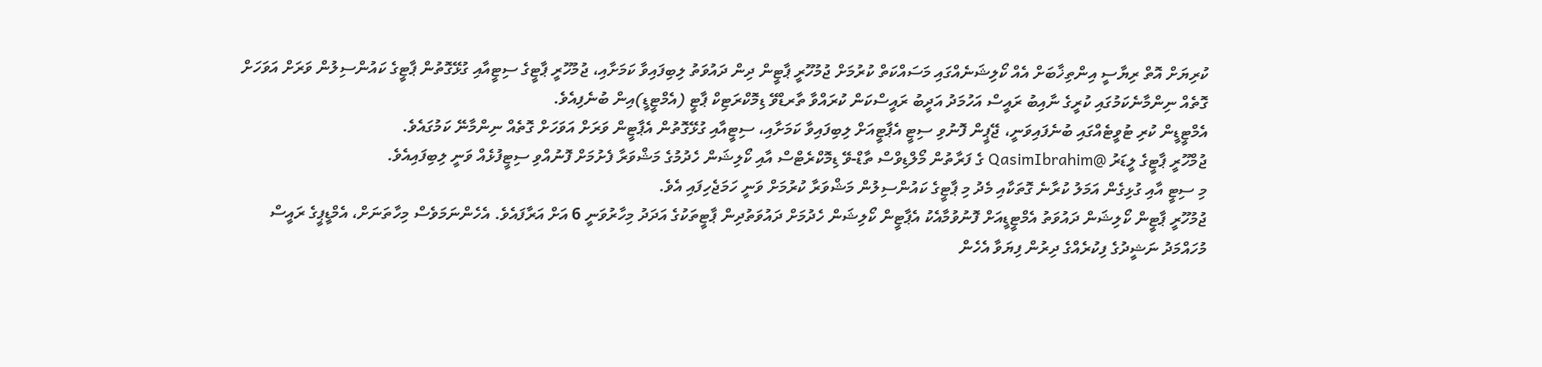ކުރިޔަށް އޮތް ރިޔާސީ އިންތިޚާބަށް އެއް ކޯލިޝަނެއްގައި މަސައްކަތް ކުރުމަށް ޖުމުހޫރީ ޕާޓީން ދިން ދައުވަތު ލިބިފައިވާ ކަމަށާއި، ޖުމުހޫރީ ޕާޓީގެ ސިޓީއާއި ގުޅޭގޮތުން ޕާޓީގެ ކައުންސިލުން ވަރަށް އަވަހަށް ގޮތެއް ނިންމާނެކަމުގައި ކުރީގެ ނާއިބު ރައީސް އަހުމަދު އަދީބު ރައީސްކަން ކުރައްވާ ތާރޑްވޭ ޑިމޮކްރަޓިކް ޕާޓީ (އެމްޓީޑީ)އިން ބުނެފިއެވެ.
އެމްޓީޑީން ކުރި ޓުވީޓެއްގައި ބުނެފައިވަނީ، ޖޭޕީން ފޮނުވި ސިޓީ އެޕާޓީއަށް ލިބިފައިވާ ކަމަށާއި، ސިޓީއާއި ގުޅޭގޮތުން އެޕާޓީން ވަރަށް އަވަހަށް ގޮތެއް ނިންމާނޭ ކަމުގައެވެ.
ޖުމްހޫރީ ޕާޓީގެ ލީޑަރު @QasimIbrahim ގެ ފަރާތުން މޯލްޑިވްސް ތާޑް-ވޭ ޑިމޮކްރެޓްސް އާއި ކޯލިޝަން ހެދުމުގެ މަޝްވަރާ ފެށުމަށް ފޮނުއްވި ސިޓީފުޅެއް ވަނީ ލިބިފައިއެވެ.
މި ސިޓީ އާއި ގުޅިގެން އަމަލު ކުރާނެ ގޮތަކާއި މެދު މި ޕާޓީގެ ކައުންސިލުން މަޝްވަރާ ކުރުމަށް ވަނީ ހަމަޖެހިފައި އެވެ.
ޖުމުހޫރީ ޕާޓީން ކޯލިޝަން ދައުވަތު އެމްޓީޑީއަށް ފޮނުވުމާއެކު އެޕާޓީން ކޯލިޝަން ހެދުމަށް ދައުވަތުދިން ޕާޓީތަކުގެ އަދަދު މިހާރުވަނީ 6 އަށް އަރާފައެވެ. އެހެންނަމަވެސް މިހާތަނަށް، އެމްޑީޕީގެ ރައީސް މުހައްމަދު ނަޝީދުގެ ފިކުރެއްގެ ދިރުން ފިޔަވާ އެހެން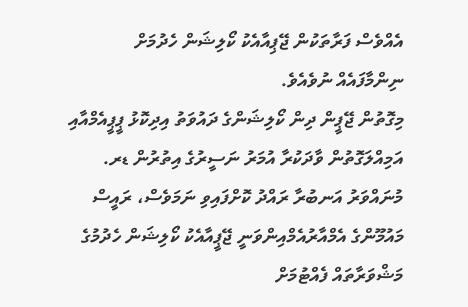އެއްވެސް ފަރާތަކުން ޖޭޕިއާއެކު ކޯލިޝަން ހެދުމަށް ނިންމާފައެއް ނުވެއެވެ.
މިގޮތުން ޖޭޕީން ދިން ކޯލިޝަންގެ ދައުވަތު އިދިކޮޅު ޕީޕީއެމްއާއި އަމިއްލަގޮތުން ވާދަކުރާ އުމަރު ނަސީރުގެ އިތުރުން ޑރ. މުނައްވަރު އަނބުރާ ރައްދު ކޮށްފައިވި ނަމަވެސް، ރައީސް މައުމޫންގެ އެމްއާރުއެމްއިންވަނީ ޖޭޕީއާއެކު ކޯލިޝަން ހެދުމުގެ މަޝްވަރާތައް ފެއްޓުމަށް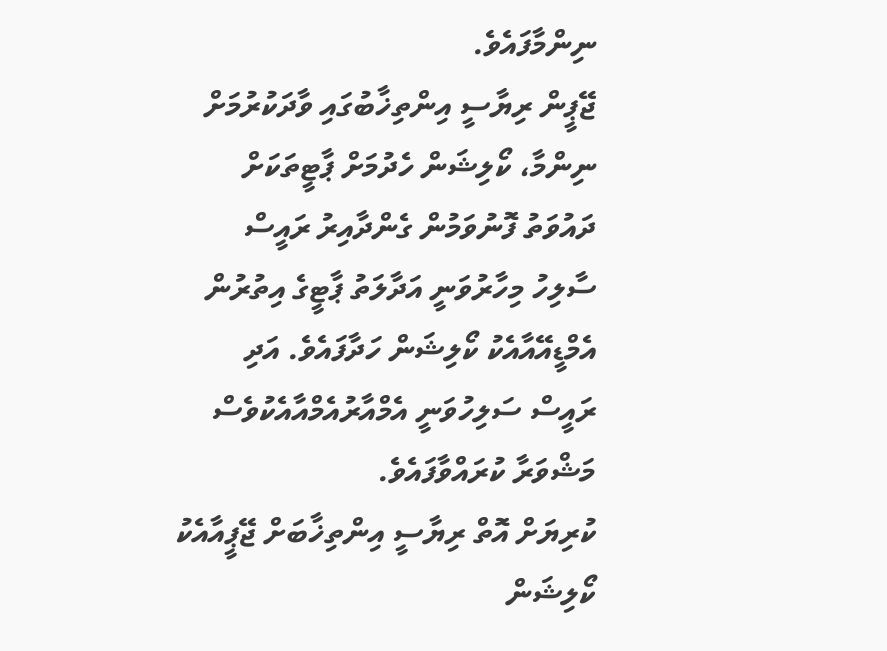ނިންމާފައެވެ.
ޖޭޕީން ރިޔާސީ އިންތިޚާބުގައި ވާދަކުރުމަށް ނިންމާ، ކޯލިޝަން ހެދުމަށް ޕާޓީތަކަށް ދައުވަތު ފޮނުވަމުން ގެންދާއިރު ރައީސް ސާލިހު މިހާރުވަނީ އަދާލަތު ޕާޓީގެ އިތުރުން އެމްޑީއޭއާއެކު ކޯލިޝަން ހަދާފައެވެ. އަދި ރައީސް ސަލިހުވަނީ އެމްއާރުއެމްއާއެކުވެސް މަޝްވަރާ ކުރައްވާފައެވެ.
ކުރިޔަށް އޮތް ރިޔާސީ އިންތިޚާބަށް ޖޭޕީއާއެކު ކޯލިޝަން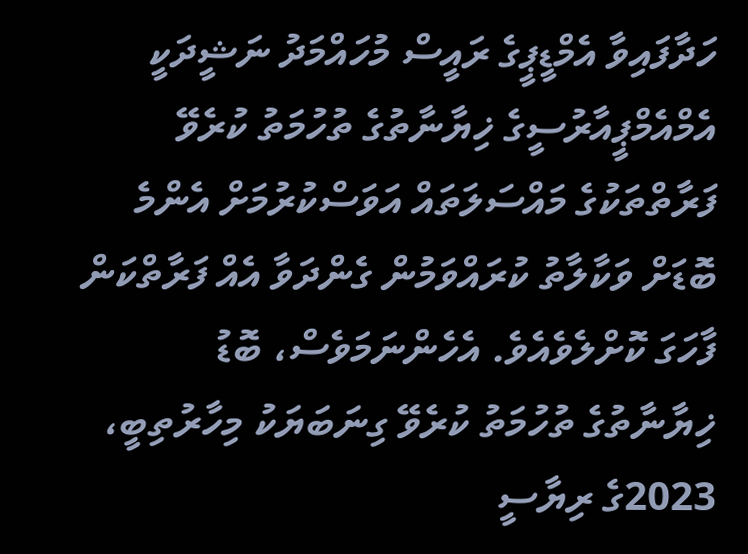ހަދާފައިވާ އެމްޑީޕީގެ ރައީސް މުހައްމަދު ނަޝީދަކީ އެމްއެމްޕީއާރުސީގެ ޚިޔާނާތުގެ ތުހުމަތު ކުރެވޭ ފަރާތްތަކުގެ މައްސަލަތައް އަވަސްކުރުމަށް އެންމެ ބޮޑަށް ވަކާލާތު ކުރައްވަމުން ގެންދަވާ އެއް ފަރާތްކަން ފާހަގަ ކޮށްލެވެއެވެ. އެހެންނަމަވެސް، ބޮޑު ޚިޔާނާތުގެ ތުހުމަތު ކުރެވޭ ގިނަބަޔަކު މިހާރުތިބީ، 2023ގެ ރިޔާސީ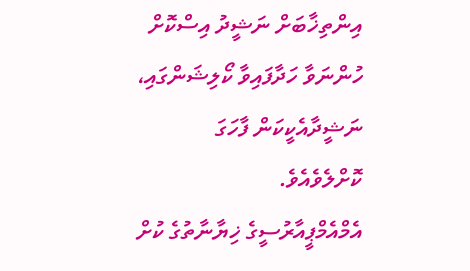އިންތިޚާބަށް ނަޝީދު އިސްކޮށް ހުންނަވާ ހަދާފައިވާ ކޯލިޝަންގައި، ނަޝީދާއެކީކަން ފާހަގަ ކޮށްލެވެއެވެ.
އެމްއެމްޕީއާރުސީގެ ޚިޔާނާތުގެ ކުށް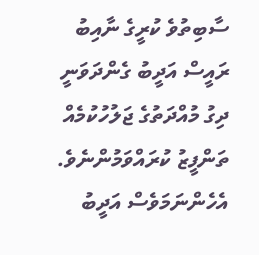ސާބިތުވެ ކުރީގެ ނާއިބު ރައީސް އަދީބު ގެންދަވަނީ ދިގު މުއްދަތުގެ ޖަލުހުކުމެއް ތަންފީޒު ކުރައްވަމުންނެވެ. އެހެންނަމަވެސް އަދީބު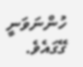ހުންނަވަނީ ގޭގައެވެ.